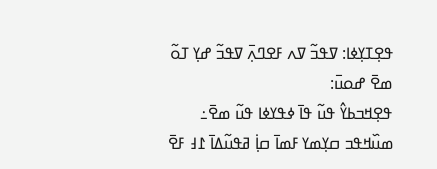ߟߐ߲ߠߌ߲ߦߊ: ߜߟߏ߬ ߜߍ ߓߐߣߍ߲߫ ߜߟߏ߬ ߝߌ߲ ߠߋ߬ ߘߐ߫ ߝߋߎ߫:
ߟߐ߲ߞߏߕߌ߮ ߟߎ߬ ߟߊ߫ ߦߟߌߦߊ ߟߎ߬ ߘߐ߫߸ ߘߎ߰ߞߟߏ ߛߌ߲ߘߌ ߓߘߊ߫ ߛߊ߲߭ ߥߟߎ߬ߡߊ߫ ߁߃ ߓߐ߫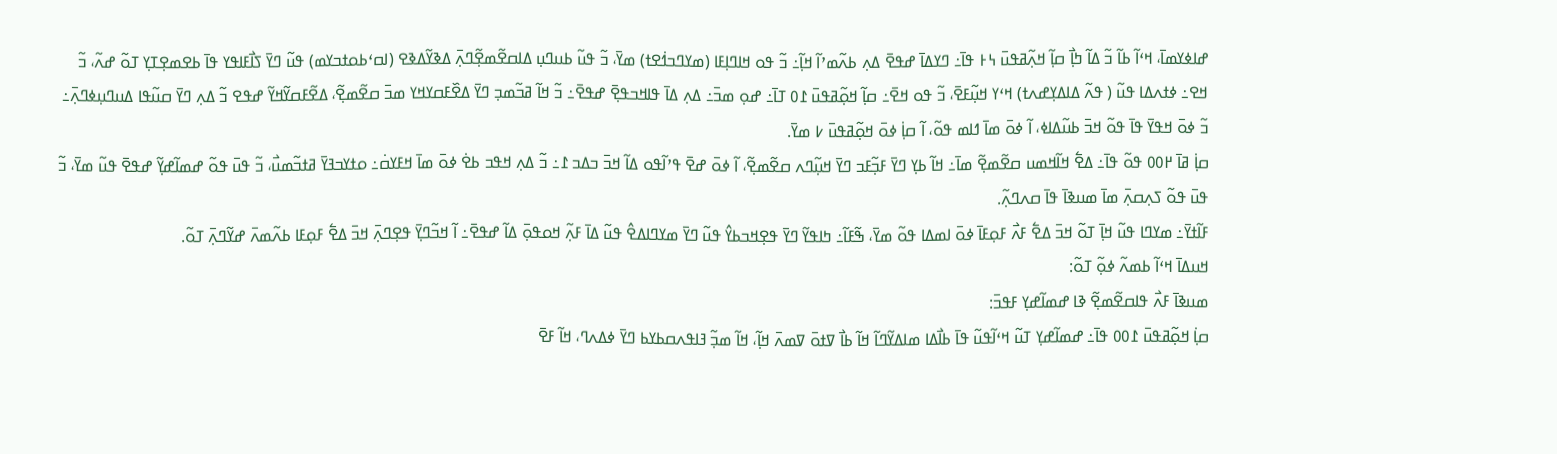ߝߊߦߌߘߊ߫، ߞߵߊ߬ ߕߊ߬ ߏ߬ ߡߊ߬ ߤߊ߲߯ ߛߊ߲߬ ߞߍ߲߬ߥߟߎ߫ ߆߅ ߟߊ߫߸ ߣߌߡߊ߫ ߝߟߐ߫ ߡߍ߲ ߕߍ߬ߘߴߊ߬ ߞߊ߲߬߸ ߏ߬ ߟߋ ߞߊߣߊ߲ߓߊ (ߘߌߣߏߗ߭ߐߙ) ߘߌ߫، ߏ߬ ߟߎ߬ ߕߎߣߎ߲ ߡߊߛߐ߬ߘߐ߲߬ߣߍ߲߫ ߡߢߌ߬ߡߢߐ (ߊߛߵߕߋߙߏߌߘ) ߟߎ߬ ߣߌ߫ ߖߊ߯ߓߊߟߌ ߟߊ߫ ߕߐߘߐ߲ߠߌ߲ ߠߋ߬ ߝߍ߬، ߏ߬ ߞߐ߸ ߦߙߍߡߊ ߟߎ߬ ( ߟߍ߬ ߡߊߡߌ߲ߝߍߙ) ߞߵߌ ߞߎ߲߬ߓߐ߫، ߏ߬ ߟߋ ߞߐ߫߸ ߛߊ߲߬ ߞߋ߲߬ߥߟߎ߫ ߁߀ ߠߊ߫߸ ߝߋ߲ ߘߏ߫߸ ߡߍ߲ ߡߊ߫ ߟߊߞߏߟߐ߲߫ ߝߟߐ߫߸ ߏ߬ ߞߊ߬ ߥߏ߬ߘߏ߲ ߣߌ߫ ߡߐ߰ߓߛߌߞߌ ߘߏ߫ ߛߐ߬ߘߐ߲߬، ߡߐ߬ߓߛߌ߬ߞߌ߬ ߝߟߐ ߏ߬ ߡߍ߲ ߣߌ߫ ߛߎ߬ߟߊ ߡߎߣߎ߲ߦߣߍ߲߫߸ ߏ߬ ߦߋ߫ ߞߟߌ߫ ߟߊ߫ ߟߋ߬ ߞߏ߫ ߕߎ߬ߡߊߦ، ߊ߬ ߦߋ߫ ߘߊ߫ ߗߊߘ ߟߋ߬، ߊ߬ ߛߊ߲߭ ߦߋ߫ ߞߋ߲߬ߥߟߎ߫ ߇ ߘߌ߫.
ߛߊ߲߭ ߥߊ߫ ߂߀߀ ߟߋ߬ ߟߊ߫߸ ߡߐ߱ ߞߊ߬ߞߘߎ ߛߐ߬ߘߐ߲߬ ߘߊ߫߸ ߞߊ߬ ߕߌ߲ ߣߌ߫ ߓߏ߲߬ߓߏ ߣߌ߫ ߞߎ߲߬ߣߍ ߛߐ߬ߘߐ߲߬، ߊ߬ ߦߋ߫ ߝߐ߫ ߟߴߊ߬ߟߋ ߡߊ߬ ߞߏ߫ ߏߡߏ ߁߸ ߏ߬ ߡߍ߲ ߞߟߏ ߕߐ߭ ߦߋ߫ ߘߊ߫ ߞߓߌߛ߭߸ ߋߙߌߏߔߌ߫ ߥߙߏ߬ߘߎ߯، ߏ߬ ߟߎ߫ ߟߋ߬ ߝߘߊ߬ߝߌ߲߬ ߝߟߐ߫ ߟߎ߬ ߘߌ߫، ߏ߬ ߟߎ߫ ߟߋ߬ ߖߍ߲ߛߍ߲߫ ߘߊ߫ ߘߎߢߊ߫ ߟߊ߫ ߛߍߣߍ߲߬.
ߓߊ߬ߙߌ߫߸ ߘߌߣߊ ߟߎ߬ ߞߊ߲߫ ߠߋ߬ ߞߏ߫ ߡߐ߱ ߓߍ߯ ߓߋ߲ߓߊ߫ ߦߋ߫ ߊߘߡߊ ߟߋ߬ ߘߌ߫، ߒ߬ߓߊ߬߸ ߤߊߟߌ߬ ߣߌ߫ ߟߐ߲ߞߏߕߌ߮ ߟߎ߬ ߣߌ߫ ߘߌߣߊߡߐ߮ ߟߎ߬ ߡߊ߫ ߓߍ߲߬ ߞߋߟߋ߲߫ ߡߊ߬ ߝߟߐ߫߸ ߊ߬ ߞߏ߬ߣߌ߲߫ ߟߐ߲ߣߍ߲߫ ߞߏ߫ ߡߐ߱ ߓߋ߲ߓߊ ߕߍ߬ߘߍ߫ ߝߌ߬ߣߍ߲߫ ߠߋ߬.
ߞߎߡߊ߫ ߞߵߊ߬ ߕߘߍ߬ ߦߋ߲߬ ߠߋ߬:
ߘߎߢߊ߫ ߓߍ߯ ߟߊߛߐ߬ߘߐ߲߬ ߢߊ ߝߘߊ߬ߝߌ߲ ߓߟߏ߫:
ߛߊ߲߭ ߞߋ߲߬ߥߟߎ߫ ߁߀߀ ߟߊ߫߸ ߝߘߊ߬ߝߌ߲ ߠߎ߬ ߞߵߊ߬ߟߎ߬ ߟߊ߫ ߕߊ߯ߡߊ ߘߊߡߌ߬ߣߊ߬ ߞߊ߬ ߕߊ߯ ߜߙߋ߫ ߜߘߍ߫ ߞߊ߲߬، ߞߊ߬ ߘߏ߲߬ ߔߊߟߍߛߕߌߕ ߣߌ߫ ߦߡߍߣ، ߞߊ߬ ߓߐ߫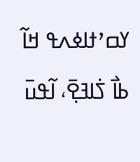ߌߛߴߙߊߦߍߟ ߞߊ߬ ߕߊ߯ ߖ߭ߊߔߐ߲߫، ߊ߬ߟߎ߫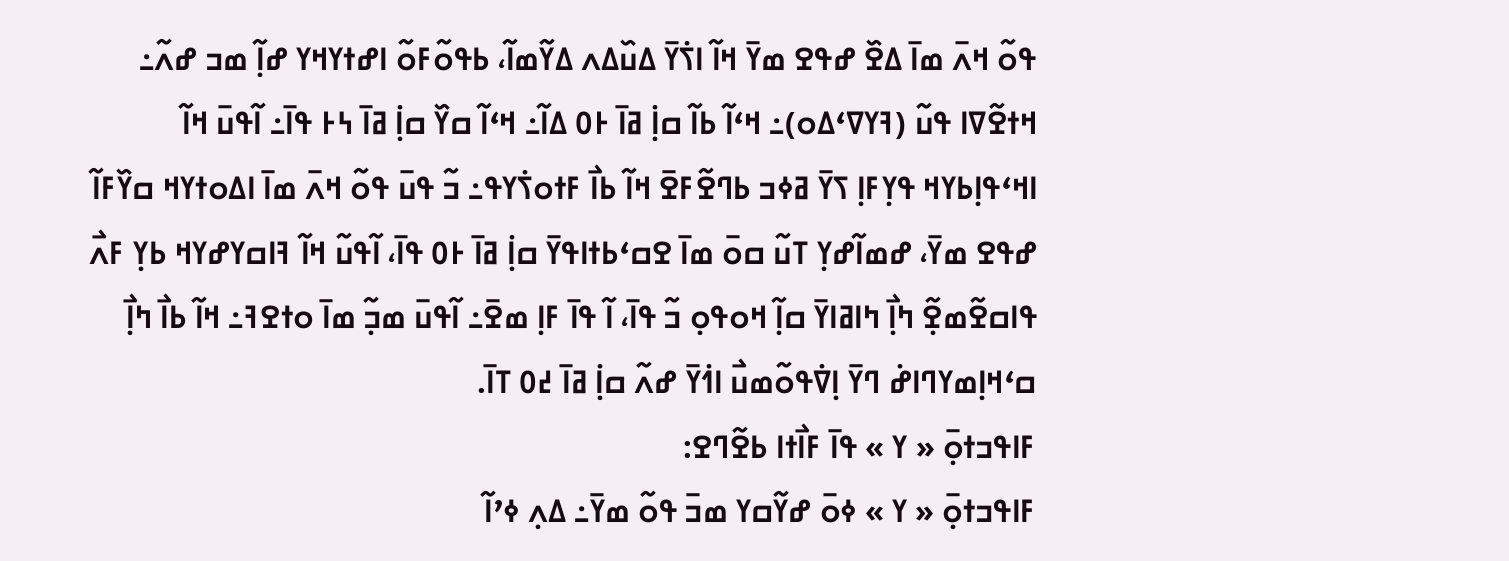ߟߋ߬ ߞߍ߫ ߘߊ߫ ߡߐ߰ ߝߟߐ ߘߌ߫ ߞߊ߬ ߊߖ߭ߌ߫ ߡߎ߰ߡߍ ߡߌ߬ߘߊ߬، ߕߟߋ߬ߓߋ߬ ߊߝߙߌߞߌ ߝߊ߲߬ ߘߏ ߝߍ߬߸ ߞߙߐ߬ߜߊ ߟߎ߬ (ߔߌߜߵߡߋ)߸ ߞߵߊ߬ ߕߊ߬ ߛߊ߲߭ ߥߊ߫ ߅߀ ߡߊ߬߸ ߞߵߊ߬ ߛߌ߰ ߛߊ߲߭ ߥߊ߫ ߆߅ ߟߊ߫߸ ߊ߬ߟߎ߫ ߞߊ߬ ߊߞߵߟߊ߲ߕߌߞ ߟߌ߲ߓߊ߲ ߖߌ߫ ߥߦߏ ߕߣߐ߬ߓߐ߫ ߞߊ߬ ߕߊ߯ ߓߙߋߖ߭ߌߟ߸ ߏ߬ ߟߎ߫ ߟߋ߬ ߞߍ߫ ߘߊ߫ ߊߡߋߙߌߞ ߛߌ߰ߓߊ߬ ߝߟߐ ߘߌ߫، ߝߘߊ߬ߝߌ߲ ߠߎ߬ ߛߋ߫ ߘߊ߫ ߐߛߵߕߙߊߟߌ߫ ߛߊ߲߭ ߥߊ߫ ߅߀ ߟߊ߫، ߊ߬ߟߎ߬ ߞߊ߬ ߔߊߛߌߝߌߞ ߕߌ߲ ߓߍ߯ ߟߊߛߐ߬ߘߐ߲߬ ߤߊ߲߯ ߤߊߥߊߌ߫ ߛߊ߲߬ ߞߋߟߋ߲ ߏ߬ ߟߊ߫، ߊ߬ ߟߊ߫ ߓߊ߲ ߘߐ߫߸ ߊ߬ߟߎ߫ ߘߏ߲߬ ߘߊ߫ ߋߙߐߔ߸ ߞߊ߬ ߕߊ߯ ߤߊ߲߯ ߛߵߞߊ߲ߘߌߣߊߝ߭ ߣߌ߫ ߊ߲ߜ߭ߟߋ߬ߘߎ߯ ߊߗ߭ߌ߫ ߝߍ߬ ߛߊ߲߭ ߥߊ߫ ߄߀ ߠߊ߫.
ߓߊߟߏߙߋ߲߫ « ߌ » ߟߊ߫ ߓߊ߯ߙߊ ߕߐ߬ߣߐ:
ߓߊߟߏߙߋ߲߫ « ߌ » ߦߋ߫ ߝߌ߬ߛߌ ߘߏ߫ ߟߋ߬ ߘߌ߫߸ ߡߍ߲ ߦߴߊ߬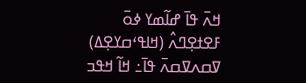ߞߍ߫ ߟߊ߫ ߝߊ߬ߘߌ ߦߋ߫ ߓߐߙߐ߲ߣߍ߮ (ߞߊߟߵߛߌߐ߲ߡ) ߜߛߍߜߛߍ߫ ߟߊ߫߸ ߞߊ߬ ߞߟߏ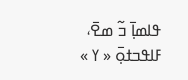ߟߊߘߊ߲߫ ߏ߬ ߘߐ߫، ߓߊߟߏߙߋ߲߫ « ߌ »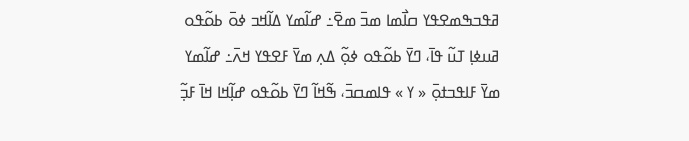ߥߟߏߒߘߐߟߌ ߛߊ߯ߘߊ ߘߏ߫ ߘߐ߫߸ ߝߊ߬ߘߌ ߡߊ߬ߞߏ ߦߋ߫ ߕߋ߬ߟߋ ߥߎߦߊ߲ ߠߎ߬ ߟߊ߫، ߣߌ߫ ߕߋ߬ߟߋ ߦߋ߲߬ ߡߍ߲ ߘߌ߫ ߓߐߟߌ ߞߍ߫߸ ߝߊ߬ߘߌ ߘߌ߫ ߓߊߟߏߙߋ߲߫ « ߌ » ߟߊߘߛߏ߫، ߒ߬ߞߊ߬ ߣߌ߫ ߕߋ߬ߟߋ ߝߊ߲߬ߞߊ ߞߊ߫ ߓߏ߲߬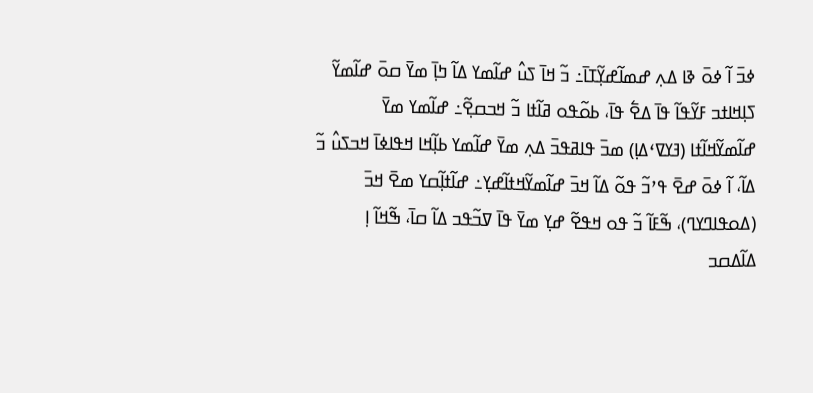ߦߏ߫ ߊ߬ ߦߋ߫ ߢߊ ߡߍ߲ ߝߘߊ߬ߝߌ߲߬ߠߊ߫߸ ߏ߬ ߞߊ߫ ߖߎ߮ ߝߊ߬ߘߌ ߡߊ߬ ߤߊ߲߫ ߘߌ߫ ߛߋ߫ ߝߊ߬ߘߌ߬ ߖߊ߲ߞߊߙߏ ߓߌ߬ߟߊ߬ ߟߊ߫ ߡߐ߱ ߟߊ߫، ߕߋ߬ߟߋ ߥߊ߬ߙߊ ߏ߬ ߞߏߛߐ߲߬߸ ߝߊ߬ߘߌ ߘߌ߫ ߝߊ߬ߘߌ߬ߞߊ߬ߙߊ (ߔߌߜߵߡߊ߲) ߘߏ߫ ߟߊߥߟߏ߫ ߡߍ߲ ߘߌ߫ ߝߊ߬ߘߌ ߕߊ߲߬ߞߊ ߞߟߊߦߊ߫ ߞߏߖߎ߮ ߏ߬ ߡߊ߬، ߊ߬ ߦߋ߫ ߝߐ߫ ߟߴߏ߬ ߟߋ߬ ߡߊ߬ ߞߏ߫ ߝߊ߬ߘߌ߬ߞߙߊ߬ߝߌ߲߸ ߝߊ߬ߙߊ߲߬ߛߌ ߘߐ߫ ߞߏ߫ (ߡߋߟߊߣߌߣ)، ߒ߬ߓߊ߬ ߏ߬ ߟߋ ߞߟߐ߬ ߝߌ߲ ߘߌ߫ ߟߊ߫ ߜߏ߬ߟߏ ߡߊ߬ ߛߊ߫، ߒ߬ߞߊ߬ ߊ߲ ߡߊ߬ߡߛߏ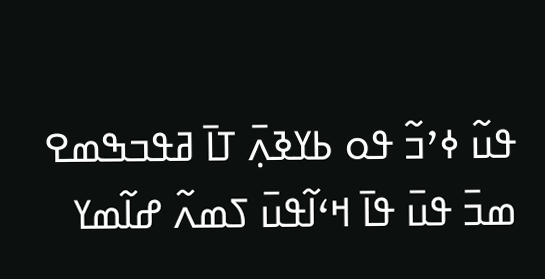ߟߎ߬ ߦߴߏ߬ ߟߋ ߕߌߢߍ߲߫ ߠߊ߫ ߥߟߏߒߘߐ ߘߏ߫ ߟߎ߫ ߟߊ߫ ߞߵߊ߬ߟߎ߫ ߖߘߍ߬ ߝߊ߬ߘߌ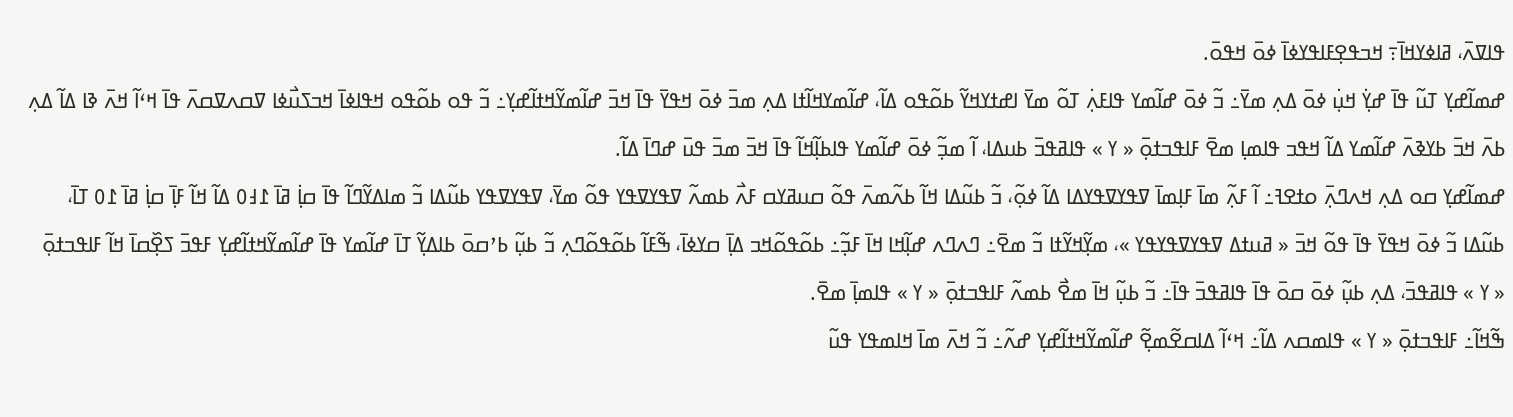ߟߊߜߍ߫، ߥߊߦߌߞߊ߫߹ ߞߏߟߐ߲ߓߊߟߌߦߊ߫ ߦߋ߫ ߞߟߋ߫.
ߝߘߊ߬ߝߌ߲ ߠߎ߬ ߟߊ߫ ߝߌ߲߭ ߞߎ߲߭ ߦߋ߫ ߡߍ߲ ߘߌ߫߸ ߏ߬ ߦߋ߫ ߝߊ߬ߘߌ ߟߊߓߍ߲߭ ߠߋ߬ ߘߌ߫ ߊߝߙߌߞߌ߬ ߕߋ߬ߟߋ ߡߊ߬، ߝߊ߬ߘߌߞߊ߬ߙߊ ߡߍ߲ ߘߏ߫ ߦߋ߫ ߞߟߌ߫ ߟߊ߫ ߞߏ߫ ߝߊ߬ߘߌ߬ߞߙߊ߬ߝߌ߲߸ ߏ߬ ߟߋ ߕߋ߬ߟߋ ߞߟߊߦߊ߫ ߞߏߖߎ߯ߦߊ ߜߛߍߜߛߍ߫ ߟߊ߫ ߞߵߊ߬ ߞߍ߫ ߢߊ ߡߊ߬ ߡߍ߲ ߕߍ߫ ߞߏ߫ ߕߌߢߍ߫ ߝߊ߬ߘߌ ߡߊ߬ ߞߟߏ ߟߊߘߊ߲ ߘߐ߫ ߓߊߟߏߙߋ߲߫ « ߌ » ߟߊߥߟߏ߫ ߕߎߡߊ، ߊ߬ ߘߏ߲߬ ߦߋ߫ ߝߊ߬ߘߌ ߟߊߕߊ߲߬ߞߊ߬ ߟߊ߫ ߞߏ߫ ߘߏ߫ ߟߎ߫ ߝߣߊ߫ ߡߊ߬.
ߝߘߊ߬ߝߌ߲ ߛߋ ߡߍ߲ ߞߍߣߍ߲߫ ߋߙߐߔ߸ ߊ߬ ߓߍ߲߬ ߘߊ߫ ߓߊ߲ߘߊ߫ ߜߟߌߜߟߌߡߊ ߡߊ߬ ߦߋ߲߬، ߏ߬ ߕߎ߬ߡߊ ߞߊ߬ ߕߍ߬ߘߍ߫ ߟߋ߬ ߛߎߥߌߛ ߓߍ߯ ߕߘߍ߬ ߜߟߌߜߟߌ ߟߋ߬ ߘߌ߫، ߜߟߌߜߟߌ ߕߎ߬ߡߊ ߏ߬ ߘߊߡߌ߬ߣߊ߬ ߟߊ߫ ߛߊ߲߭ ߥߊ߫ ߁߃߀ ߡߊ߬ ߞߊ߬ ߓߊ߲߫ ߛߊ߲߭ ߥߊ߫ ߁߀ ߠߊ߫، ߕߎ߬ߡߊ ߏ߬ ߦߋ߫ ߞߟߌ߫ ߟߊ߫ ߟߋ߬ ߞߏ߫ « ߥߎߙߡ ߜߟߌߜߟߌߟߌ »، ߘߌ߲߬ߞߌ߬ߙߊ ߏ߬ ߘߐ߫߸ ߣߍߣߍ ߝߊ߲߬ߞߊ ߞߊ߫ ߓߏ߲߬߸ ߕߋ߬ߟߋ߬ߞߏ ߡߊ߲߫ ߛߌߦߊ߫، ߒ߬ߓߊ߬ ߕߋ߬ߟߋ߬ߣߍ߲ ߏ߬ ߕߎ߲߬ ߕߴߛߋ߫ ߕߊߡߌ߲߬ ߠߊ߫ ߝߊ߬ߘߌ ߟߊ߫ ߝߊ߬ߘߌ߬ߞߙߊ߬ߝߌ߲ ߓߟߏ߫ ߖߐ߲߰ߛߊ߫ ߞߊ߬ ߓߊߟߏߙߋ߲߫ « ߌ » ߟߊߥߟߏ߫، ߡߍ߲ ߕߎ߲߬ ߦߋ߫ ߛߋ߫ ߟߊ߫ ߟߊߥߟߏ߫ ߟߊ߫߸ ߏ߬ ߕߎ߲߬ ߞߊ߫ ߘߐ߯ ߕߘߍ߬ ߓߊߟߏߙߋ߲߫ « ߌ » ߟߊߘߊ߲߫ ߘߐ߫.
ߒ߬ߞߊ߬߸ ߓߊߟߏߙߋ߲߫ « ߌ » ߟߊߘߛߍ ߡߊ߬߸ ߞߵߊ߬ ߡߊߛߐ߬ߘߐ߲߬ ߝߊ߬ߘߌ߬ߞߙߊ߬ߝߌ߲ ߝߍ߬߸ ߏ߬ ߞߍ߫ ߘߊ߫ ߞߊߘߟߌ ߟߎ߬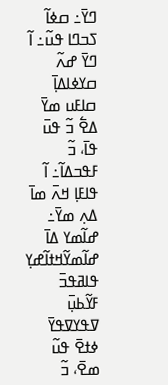ߣߌ߫߸ ߛߦߊ߬ ߖߏߣߊ ߟߎ߬߸ ߊ߬ ߣߌ߫ ߝߍ߬ ߛߌߦߊߡߊ߲߫ ߛߊߓߎ ߘߌ߫ ߡߐ߱ ߏ߬ ߟߎ߫ ߟߊ߫، ߏ߬ ߓߟߏߡߊ߬߸ ߊ߬ ߟߊߓߊ߲ ߞߍ߫ ߘߊ߫ ߡߍ߲ ߘߌ߫߸ ߝߊ߬ߘߌ ߡߊ߫ ߝߊ߬ߘߌ߬ߞߙߊ߬ߝߌ߲ ߟߊߥߟߏ߫ ߓߌ߬ߕߎ߲߫ ߜߟߌߜߟߌ߫ ߦߙߐ߫ ߟߎ߬ ߘߐ߫، ߏ߬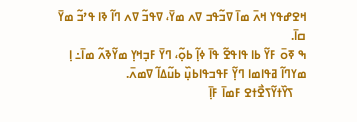ߞߐߝߟߌ ߞߍ߫ ߘߊ߫ ߜߏ߬ߟߏ ߜߍ ߘߌ߫، ߜߟߏ߬ ߜߍ ߣߊ߬ ߢߊ ߟߴߏ߬ ߘߌ߫ ߛߊ߫.
ߒ ߧߋ߫ ߓߌ߬ ߕߊ ߟߊߟߐ߬ ߟߊ߫ ߦߊ߲߬ ߕߋ߲߬، ߣߌ߫ ߓߏ߲ߞߌ߲ ߘߌ߬ߢߍ߬ ߘߊ߫߸ ߊ߲ ߘߌߣߊ߬ ߥߟߊߘߊ ߣߌ߲߬ ߓߟߏߟߊߕߎ߲߰ ߕߎ߬ߡߊ߬ ߜߘߍ߫.
    ߖߌ߰ߙߌ߬ߖߐ߯ߙߐ ߓߘߊ߫ ߓߊ߲߫